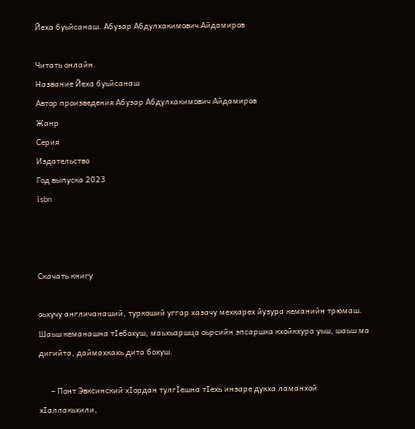Йеха буьйсанаш. Абузар Абдулхакимович Айдамиров

Читать онлайн.
Название Йеха буьйсанаш
Автор произведения Абузар Абдулхакимович Айдамиров
Жанр
Серия
Издательство
Год выпуска 2023
isbn



Скачать книгу

оьхучу англичанаший, туркоший уггар хазачу мехкарех йузура кеманийн трюмаш. Шаьш кеманашна тIебохуш, маьхьаршца оьрсийн эпсаршка кхойкхура уьш, шаьш ма дигийта, даймахкахь дита бохуш.

      – Понт Эвксинский хIордан тулгIешна тIехь инзаре дукха ламанхой хIаллакьхили,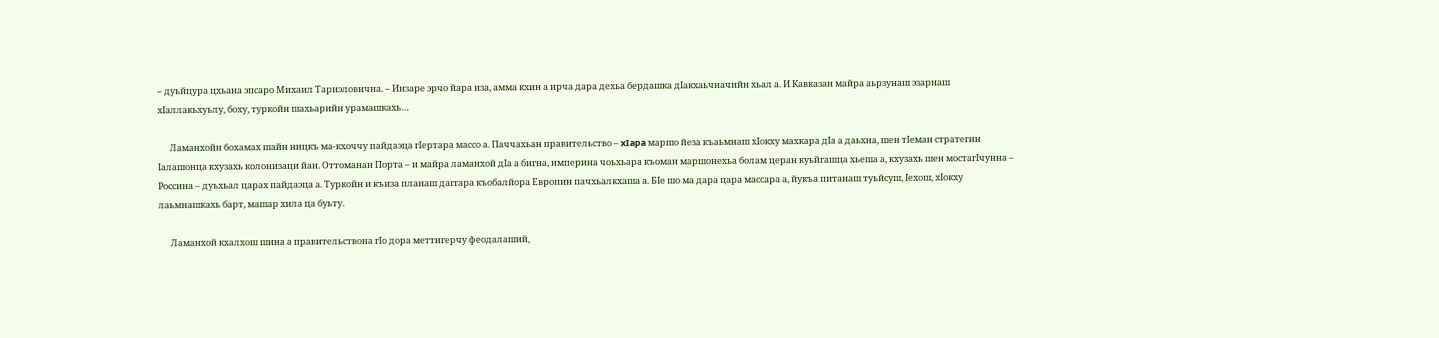– дуьйцура цхьана эпсаро Михаил Тариэловична. – Инзаре эрчо йара иза, амма кхин а ирча дара дехьа бердашка дIакхаьчначийн хьал а. И Кавказан майра аьрзунаш эзарнаш хIаллакьхуьлу, боху, туркойн шахьарийн урамашкахь…

      Ламанхойн бохамах шайн ницкъ ма-кхоччу пайдаэца гIертара массо а. Паччахьан правительство – xIapa маршо йеза къаьмнаш хIокху махкара дIа а даьхна, шен тIеман стратегин Iалашонца кхузахь колонизаци йан. Оттоманан Порта – и майра ламанхой дIа а бигна, империна чоьхьара къоман маршонехьа болам церан куьйгашца хьеша а, кхузахь шен мостагIчунна – Россина – дуьхьал царах пайдаэца а. Туркойн и къиза планаш даггара къобалйора Европин пачхьалкхаша а. БIе шо ма дара цара массара а, йукъа питанаш туьйсуш, Iехош, хIокху лаьмнашкахь барт, машар хила ца буьту.

      Ламанхой кхалхош шина а правительствона гIo дора меттигерчу феодалаший,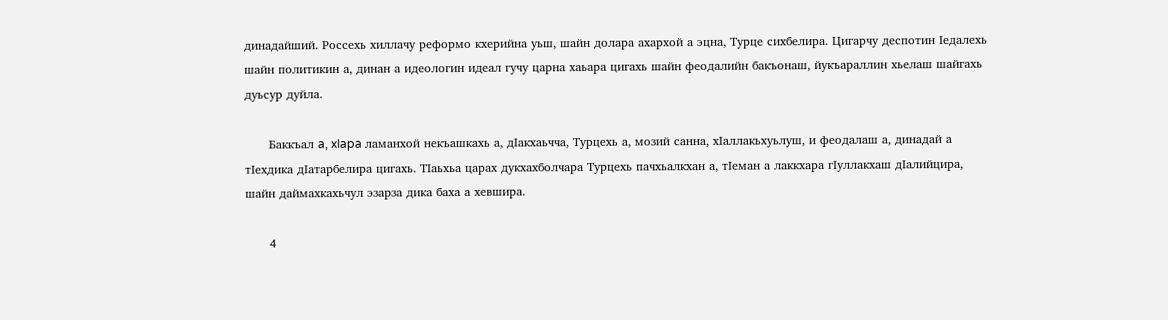динадайший. Россехь хиллачу реформо кхерийна уьш, шайн долара ахархой а эцна, Турце сихбелира. Цигарчу деспотин Iедалехь шайн политикин а, динан а идеологин идеал гучу царна хаьара цигахь шайн феодалийн бакъонаш, йукъараллин хьелаш шайгахь дуьсур дуйла.

      Баккъал a, xIapa ламанхой некъашкахь а, дIакхаьчча, Турцехь а, мозий санна, хIаллакьхуьлуш, и феодалаш а, динадай а тIехдика дIатарбелира цигахь. ТIаьхьа царах дукхахболчара Турцехь пачхьалкхан а, тIеман а лаккхара гIуллакхаш дIалийцира, шайн даймахкахьчул эзарза дика баха а хевшира.

      4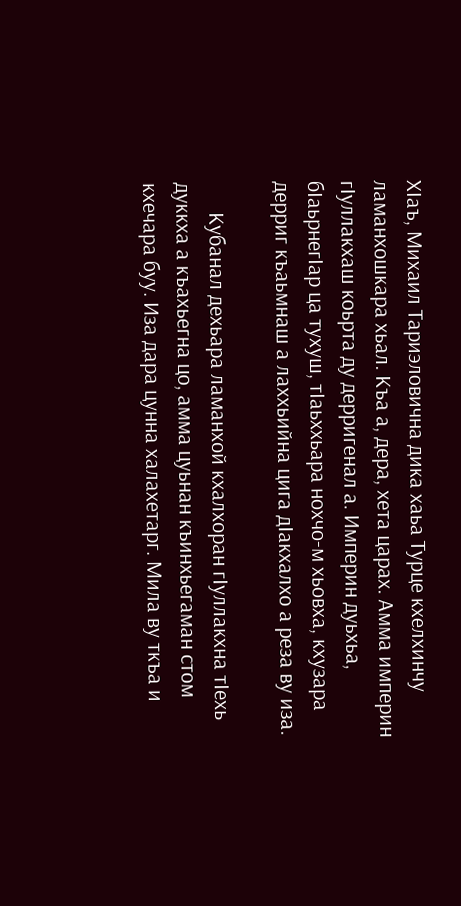ХIаъ, Михаил Тариэловична дика хаьа Турце кхелхинчу ламанхошкара хьал. Къа а, дера, хета царах. Амма империн гIуллакхаш коьрта ду дерригенал а. Империн дуьхьа, бIаьрнегIар ца тухуш, тIаьххьара нохчо-м хьовха, кхузара дерриг къаьмнаш а лаххьийна цига дIакхалхо а реза ву иза.

      Кубанал дехьара ламанхой кхалхоран гIуллакхна тIехь дуккха а къахьегна цо, амма цуьнан къинхьегаман стом кхечара буу. Иза дара цунна халахетарг. Мила ву ткъа и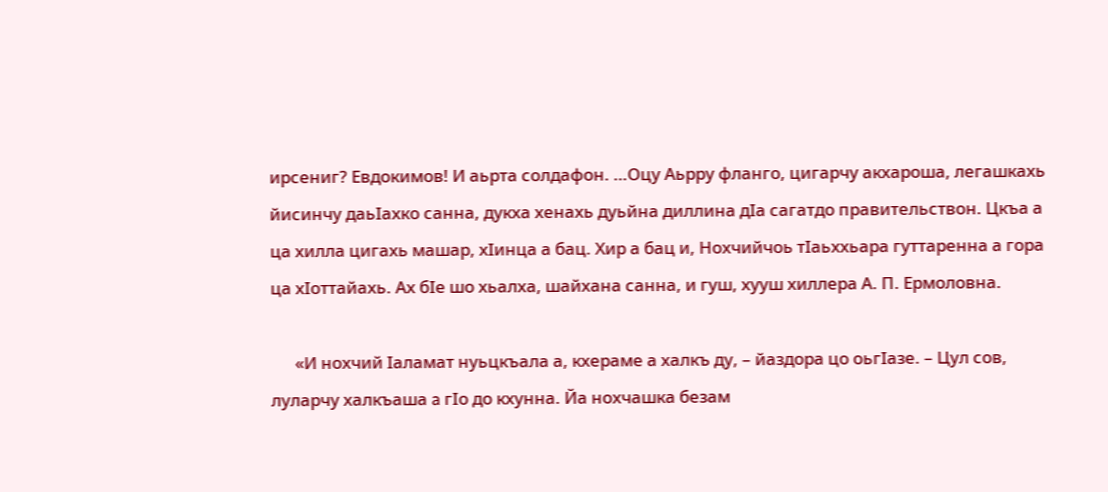ирсениг? Евдокимов! И аьрта солдафон. …Оцу Аьрру фланго, цигарчу акхароша, легашкахь йисинчу даьIахко санна, дукха хенахь дуьйна диллина дIа сагатдо правительствон. Цкъа а ца хилла цигахь машар, хIинца а бац. Хир а бац и, Нохчийчоь тIаьххьара гуттаренна а гора ца хIоттайахь. Ах бIе шо хьалха, шайхана санна, и гуш, хууш хиллера А. П. Ермоловна.

      «И нохчий Iаламат нуьцкъала а, кхераме а халкъ ду, – йаздора цо оьгIазе. – Цул сов, луларчу халкъаша a гIo до кхунна. Йа нохчашка безам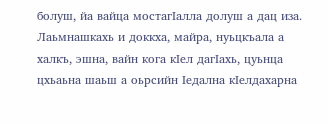болуш, йа вайца мостагIалла долуш а дац иза. Лаьмнашкахь и доккха, майра, нуьцкъала а халкъ, эшна, вайн кога кIел дагIахь, цуьнца цхьаьна шаьш а оьрсийн Iедална кIелдахарна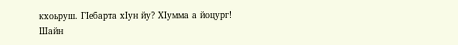кхоьруш. ГIебарта хIун йу? ХIумма а йоцург! Шайн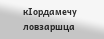кIордамечу ловзаршца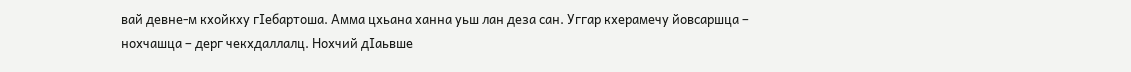вай девне-м кхойкху гIебартоша. Амма цхьана ханна уьш лан деза сан. Уггар кхерамечу йовсаршца – нохчашца – дерг чекхдаллалц. Нохчий дIаьвше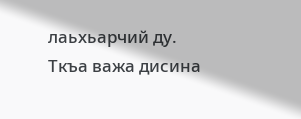лаьхьарчий ду. Ткъа важа дисина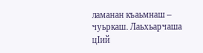ламанан къаьмнаш – чуьркаш. Лаьхьарчаша цIий